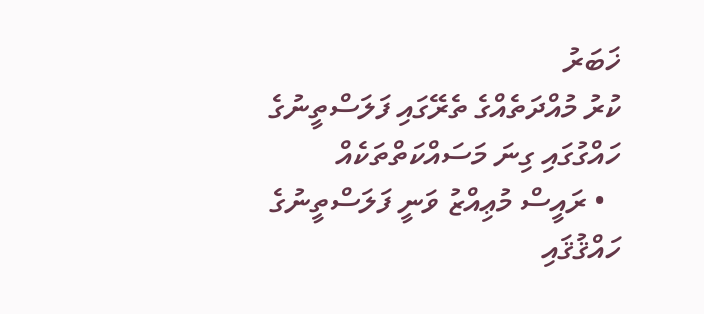ޚަބަރު
ކުރު މުއްދަތެއްގެ ތެރޭގައި ފަލަސްތީނުގެ ހައްގުގައި ގިނަ މަސައްކަތްތަކެއް
  • ރައީސް މުޢިއްޒު ވަނީ ފަލަސްތީނުގެ ހައްޤުޤައި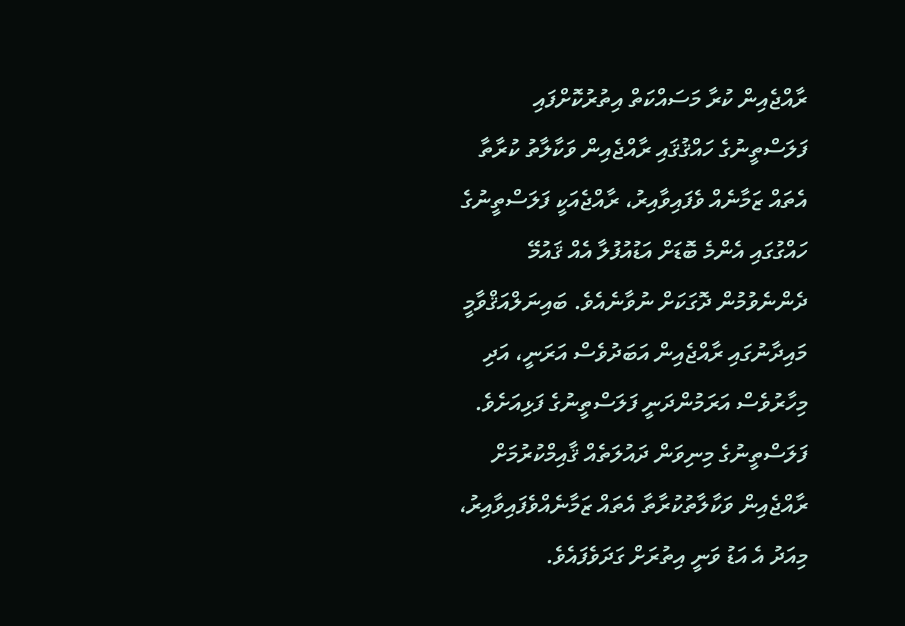ރާއްޖެއިން ކުރާ މަސައްކަތް އިތުރުކޮށްފައި
ފަލަސްތީނުގެ ހައްޤުޤައި ރާއްޖެއިން ވަކާލާތު ކުރާތާ އެތައް ޒަމާނެއް ވެފައިވާއިރު، ރާއްޖެއަކީ ފަލަސްތީނުގެ ހައްގުގައި އެންމެ ބޮޑަށް އަޑުއުފުލާ އެއް ޤައުމޭ ދެންނެވުމުން ދޮގަކަށް ނުވާނެއެވެ. ބައިނަލްއަޤްވާމީ މައިދާނުގައި ރާއްޖެއިން އަބަދުވެސް އަރަނީ، އަދި މިހާރުވެސް އަރަމުންދަނީ ފަލަސްތީނުގެ ފަޅިއަށެވެ. ފަލަސްތީނުގެ މިނިވަން ދައުލަތެއް ޤާއިމްކުރުމަށް ރާއްޖެއިން ވަކާލާތުކުރާތާ އެތައް ޒަމާނެއްވެފައިވާއިރު، މިއަދު އެ އަޑު ވަނީ އިތުރަށް ގަދަވެފައެވެ.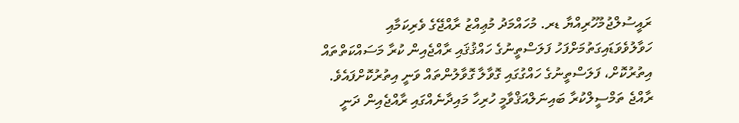ރައީސުލްޖުމުހޫރިއްޔާ ޑރ. މުހައްމަދު މުޢިއްޒު ރާއްޖޭގެ ވެރިކަމާއި ހަވާލުވެވަޑައިގަތުމަށްފަހު ފަލަސްތީނުގެ ހައްޤުޤައި ރާއްޖެއިން ކުރާ މަސައްކަތްތައް އިތުރުކޮށް، ފަލަސްތީނުގެ ހައްގުގައި ގޮވާލާ ގޮވާލުންތައް ވަނީ އިތުރުކޮށްފައެވެ. ރާއްޖެ ތަމްސީލްކުރާ ބައިނަލްއަޤްވާމީ ހުރިހާ މައިދާނެއްގައި ރާއްޖެއިން ދަނީ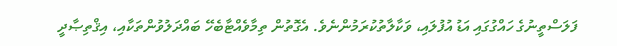ފަލަސްތީނުގެ ހައްގުގައި އަޑު އުފުލައި، ވަކާލާތުކުރަމުންނެވެ. އެގޮތުން ތިމާވެއްޓާބެހޭ ބައްދަލުވުންތަކާއި، އިޤްތިޞާދީ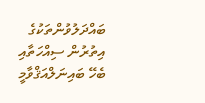ބައްދަލުވުންތަކުގެ އިތުރުން ސިއްހަތާއި ބެހޭ ބައިނަލްއަޤްވާމީ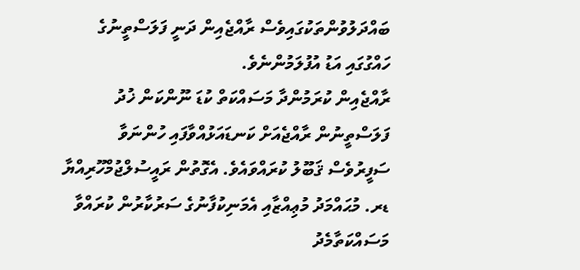ބައްދަލުވުންތަކުގައިވެސް ރާއްޖެއިން ދަނީ ފަލަސްތީނުގެ ހައްގުގައި އަޑު އުފުލަމުންނެވެ.
ރާއްޖެއިން ކުރަމުންދާ މަސައްކަތް ކުޑަ ނޫންކަން ޚުދު ފަލަސްތީނުން ރާއްޖެއަށް ކަނޑައަޅުއްވާފައި ހުންނަވާ ސަފީރުވެސް ޤަބޫލު ކުރައްވައެވެ. އެގޮތުން ރައީސުލްޖުމްހޫރިއްޔާ ޑރ. މުޙައްމަދު މުޢިއްޒާއި އެމަނިކުފާނުގެ ސަރުކާރުން ކުރައްވާ މަސައްކަތާމެދު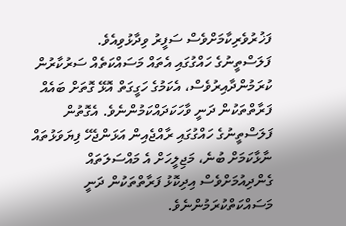ފަޚުރުވެރިކާމަށްވެސް ސަފީރު ވިދާޅުވިއެވެ.
ފަލަސްތީނުގެ ހައްގުގައި އެތައް މަސައްކަތެއް ސަރުކާރުން ކުރަމުންދާއިރުވެސް، އެކަމުގެ ހަގީގަތް އޮޅޭ ގޮތަށް ބައެއް ފަރާތްތަކުން ދަނީ ވާހަކަދައްކަމުންނެވެ. އެގޮތުން ފަލަސްތީނުގެ ހައްގުގައި ރާއްޖެއިން އަޅަންޖެހޭ ފިޔަވަޅުތައް ނާޅާކަމަށް ބުނެ، މަޖިލީހަށް އެ މައްސަލަތައް ގެންދިއުމަށްވެސް އިދިކޮޅު ފަރާތްތަކުން ދަނީ މަސައްކަތްކުރަމުންނެވެ.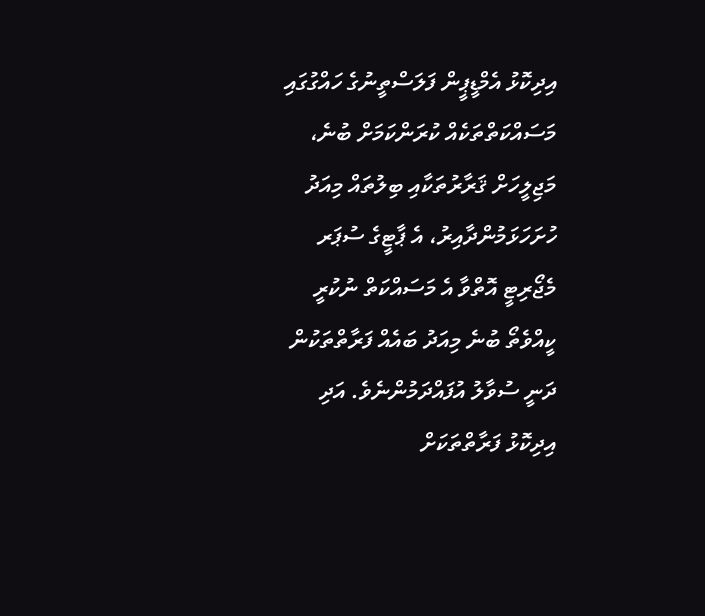އިދިކޮޅު އެމްޑީޕީން ފަލަސްތީނުގެ ހައްގުގައި މަސައްކަތްތަކެއް ކުރަންކަމަށް ބުނެ، މަޖިލީހަށް ޤަރާރުތަކާއި ބިލުތައް މިއަދު ހުށަހަޅަމުންދާއިރު، އެ ޕާޓީގެ ސުޕަރ މެޖޯރިޓީ އޮތްވާ އެ މަސައްކަތް ނުކުރީ ކީއްވެތޯ ބުނެ މިއަދު ބައެއް ފަރާތްތަކުން ދަނީ ސުވާލު އުފައްދަމުންނެވެ. އަދި އިދިކޮޅު ފަރާތްތަކަށް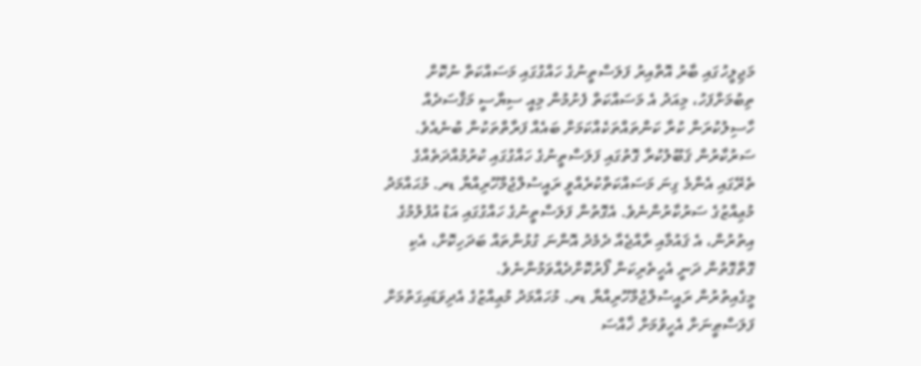މަޖިލީހުގައި ބާރު އޮތްއިރު ފަލަސްތީނުގެ ހައްގުގައި މަސައްކަތް ނުކޮށް ތިބުމަށްފަހު، މިއަދު އެ މަސައްކަތް ފެށުމުން މިއީ ސިޔާސީ މަޤްސަދެއް ހާސިލުކުރަން ކުރާ ކަންތައްތަކެއްކަމަށް ބައެއް ފަރާތްތަކުން ބުނެއެވެ.
ސަރުކާރުން ޤަބޫލުކުރާ ގޮތުގައި ފަލަސްތީނުގެ ހައްގުގައި ކުރުމުއްދަތެއްގެ ތެރޭގައި އެންމެ ގިނަ މަސައްކަތްކުރެއްވީ ރައީސުލްޖުމްހޫރިއްޔާ ޑރ. މުޙައްމަދު މުޢިއްޒުގެ ސަރުކާރުންނެވެ. އެގޮތުން ފަލަސްތީނުގެ ހައްގުގައި އަޑު އުފުލުމުގެ އިތުރުން، އެ ޤައުމާއި ރާއްޖެއާ ދެމެދު އޮންނަ ގުޅުންތައް ބަދަހިކޮށް، އެކި ގޮތްގޮތުން ދަނީ އެހީތެރިކަން ފޯރުކޮށްދެއްވަމުންނެވެ.
މީގެއިތުރުން ރައީސުލްޖުމްހޫރިއްޔާ ޑރ. މުހައްމަދު މުޢިއްޒުގެ އެދިވަޑައިގަތުމަށް ފަލަސްޠީނަށް އެހީވުމަށް ޚާއްސަ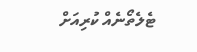ޓެލެތޯނެއް ކުރިއަށް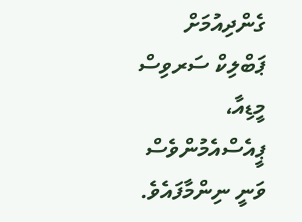ގެންދިއުމަށް ޕަބްލިކް ސަރވިސް މީޑިއާ، ޕީއެސްއެމުންވެސް ވަނީ ނިންމާފައެވެ.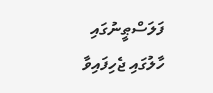ފަލަސްޠީނުގައި ހާލުގައި ޖެހިފައިވާ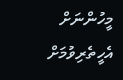މީހުންނަށް އެހީތެރިވުމަށް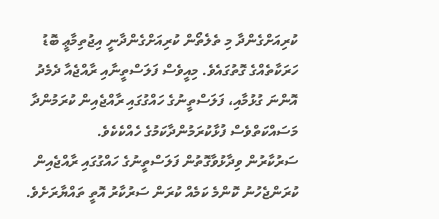ކުރިއަށްގެންދާ މި ތެލެތޯން ކުރިއަށްގެންދާނީ އިޖުތިމާޢީ ބޮޑު ހަރަކާތެއްގެ ގޮތުގައެވެ. މިއީވެސް ފަލަސްތީނާއި ރާއްޖެއާ ދެމެދު އޮންނަ ގުޅުމާއި، ފަލަސްތީނުގެ ހައްގުގައި ރާއްޖެއިން ކުރަމުންދާ މަސައްކަތްވެސް ފުޅާކުރަމުންދާކަމުގެ ހެއްކެކެވެ.
ސަރުކާރުން ވިދާޅުވާގޮތުން ފަލަސްތީނުގެ ހައްގުގައި ރާއްޖެއިން ކުރަންޖެހުނު ކޮންމެ ކަމެއް ކުރަން ސަރުކާރު އޮތީ ތައްޔާރަށެވެ.